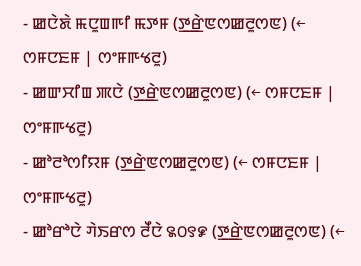- ꯀꯅꯥꯗꯥ ꯃꯅꯨꯡꯒꯤ ꯃꯇꯝ (ꯇ꯭ꯔꯥꯟꯁꯀꯂꯨꯁꯟ) (← ꯁꯝꯅꯐꯝ | ꯁꯦꯝꯒꯠꯂꯨ)
- ꯀꯛꯆꯤꯡ ꯄꯅꯥ (ꯇ꯭ꯔꯥꯟꯁꯀꯂꯨꯁꯟ) (← ꯁꯝꯅꯐꯝ | ꯁꯦꯝꯒꯠꯂꯨ)
- ꯀꯣꯂꯣꯁꯤꯌꯝ (ꯇ꯭ꯔꯥꯟꯁꯀꯂꯨꯁꯟ) (← ꯁꯝꯅꯐꯝ | ꯁꯦꯝꯒꯠꯂꯨ)
- ꯀꯣꯔꯣꯅꯥ ꯚꯥꯏꯔꯁ ꯂꯩꯅꯥ ꯲꯰꯱꯹ (ꯇ꯭ꯔꯥꯟꯁꯀꯂꯨꯁꯟ) (←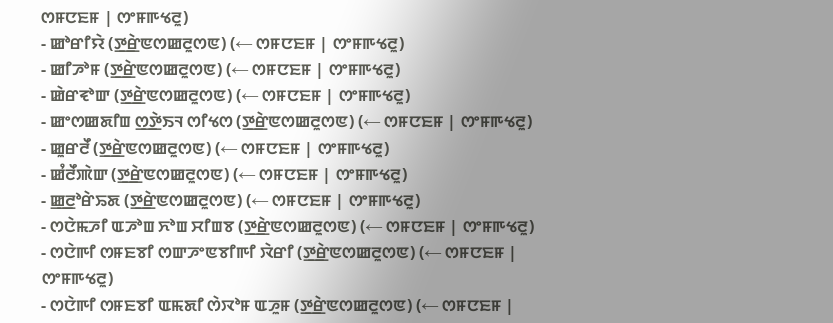ꯁꯝꯅꯐꯝ | ꯁꯦꯝꯒꯠꯂꯨ)
- ꯀꯣꯔꯤꯌꯥ (ꯇ꯭ꯔꯥꯟꯁꯀꯂꯨꯁꯟ) (← ꯁꯝꯅꯐꯝ | ꯁꯦꯝꯒꯠꯂꯨ)
- ꯀꯤꯍꯣꯝ (ꯇ꯭ꯔꯥꯟꯁꯀꯂꯨꯁꯟ) (← ꯁꯝꯅꯐꯝ | ꯁꯦꯝꯒꯠꯂꯨ)
- ꯀꯥꯔꯓꯣꯛ (ꯇ꯭ꯔꯥꯟꯁꯀꯂꯨꯁꯟ) (← ꯁꯝꯅꯐꯝ | ꯁꯦꯝꯒꯠꯂꯨ)
- ꯀꯦꯁꯀꯗꯤꯡ ꯁ꯭ꯇꯥꯏꯜ ꯁꯤꯠꯁ (ꯇ꯭ꯔꯥꯟꯁꯀꯂꯨꯁꯟ) (← ꯁꯝꯅꯐꯝ | ꯁꯦꯝꯒꯠꯂꯨ)
- ꯀꯨꯔꯂꯩ (ꯇ꯭ꯔꯥꯟꯁꯀꯂꯨꯁꯟ) (← ꯁꯝꯅꯐꯝ | ꯁꯦꯝꯒꯠꯂꯨ)
- ꯀꯪꯂꯩꯄꯥꯛ (ꯇ꯭ꯔꯥꯟꯁꯀꯂꯨꯁꯟ) (← ꯁꯝꯅꯐꯝ | ꯁꯦꯝꯒꯠꯂꯨ)
- ꯀ꯭ꯂꯣꯔꯥꯢꯗ (ꯇ꯭ꯔꯥꯟꯁꯀꯂꯨꯁꯟ) (← ꯁꯝꯅꯐꯝ | ꯁꯦꯝꯒꯠꯂꯨ)
- ꯁꯅꯥꯃꯍꯤ ꯑꯍꯣꯡ ꯈꯣꯡ ꯆꯤꯡꯕ (ꯇ꯭ꯔꯥꯟꯁꯀꯂꯨꯁꯟ) (← ꯁꯝꯅꯐꯝ | ꯁꯦꯝꯒꯠꯂꯨ)
- ꯁꯅꯥꯒꯤ ꯁꯝꯐꯕꯤ ꯁꯛꯍꯦꯟꯕꯤꯒꯤ ꯋꯥꯔꯤ (ꯇ꯭ꯔꯥꯟꯁꯀꯂꯨꯁꯟ) (← ꯁꯝꯅꯐꯝ | ꯁꯦꯝꯒꯠꯂꯨ)
- ꯁꯅꯥꯒꯤ ꯁꯝꯐꯕꯤ ꯑꯃꯗꯤ ꯁꯥꯋꯣꯝ ꯑꯍꯨꯝ (ꯇ꯭ꯔꯥꯟꯁꯀꯂꯨꯁꯟ) (← ꯁꯝꯅꯐꯝ |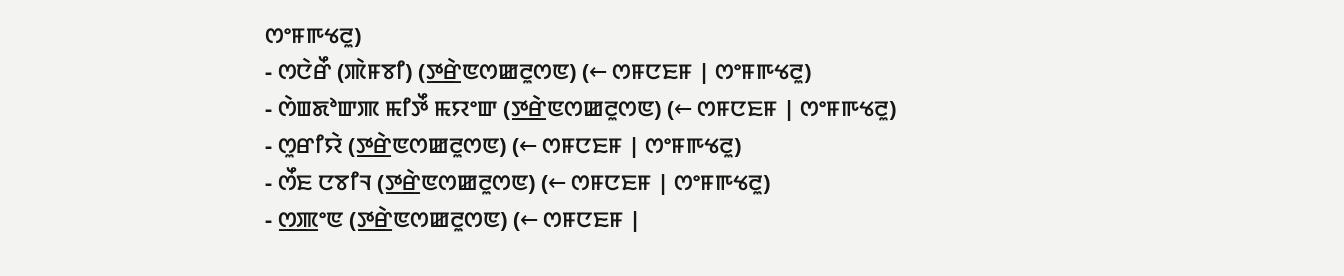ꯁꯦꯝꯒꯠꯂꯨ)
- ꯁꯅꯥꯔꯩ (ꯄꯥꯝꯕꯤ) (ꯇ꯭ꯔꯥꯟꯁꯀꯂꯨꯁꯟ) (← ꯁꯝꯅꯐꯝ | ꯁꯦꯝꯒꯠꯂꯨ)
- ꯁꯥꯡꯗꯣꯛꯄ ꯃꯤꯇꯩ ꯃꯌꯦꯛ (ꯇ꯭ꯔꯥꯟꯁꯀꯂꯨꯁꯟ) (← ꯁꯝꯅꯐꯝ | ꯁꯦꯝꯒꯠꯂꯨ)
- ꯁꯨꯔꯤꯌꯥ (ꯇ꯭ꯔꯥꯟꯁꯀꯂꯨꯁꯟ) (← ꯁꯝꯅꯐꯝ | ꯁꯦꯝꯒꯠꯂꯨ)
- ꯁꯩꯐ ꯅꯕꯤꯜ (ꯇ꯭ꯔꯥꯟꯁꯀꯂꯨꯁꯟ) (← ꯁꯝꯅꯐꯝ | ꯁꯦꯝꯒꯠꯂꯨ)
- ꯁ꯭ꯄꯦꯟ (ꯇ꯭ꯔꯥꯟꯁꯀꯂꯨꯁꯟ) (← ꯁꯝꯅꯐꯝ |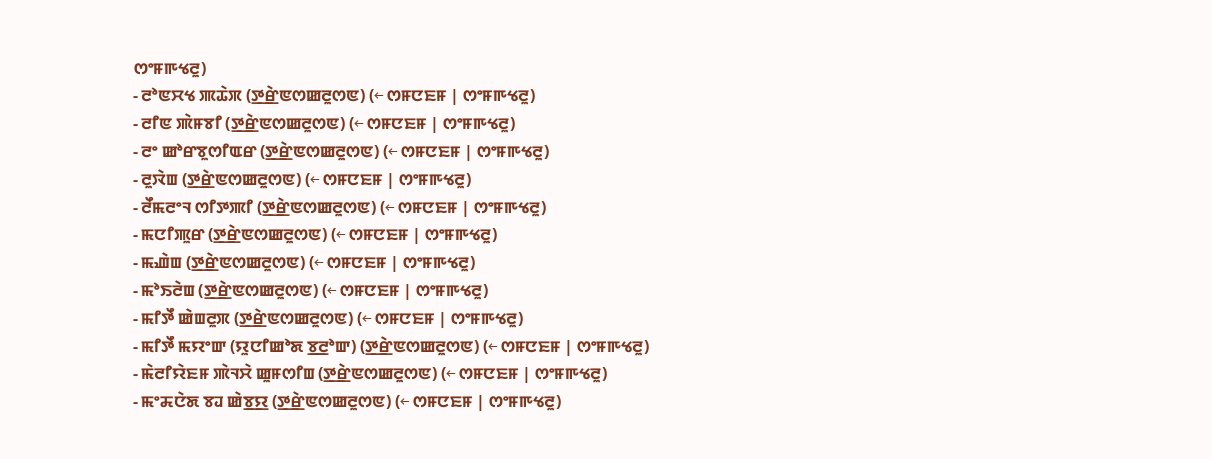ꯁꯦꯝꯒꯠꯂꯨ)
- ꯂꯣꯟꯆꯠ ꯄꯊꯥꯞ (ꯇ꯭ꯔꯥꯟꯁꯀꯂꯨꯁꯟ) (← ꯁꯝꯅꯐꯝ | ꯁꯦꯝꯒꯠꯂꯨ)
- ꯂꯤꯟ ꯄꯥꯝꯕꯤ (ꯇ꯭ꯔꯥꯟꯁꯀꯂꯨꯁꯟ) (← ꯁꯝꯅꯐꯝ | ꯁꯦꯝꯒꯠꯂꯨ)
- ꯂꯦ ꯀꯣꯔꯕꯨꯁꯤꯑꯔ (ꯇ꯭ꯔꯥꯟꯁꯀꯂꯨꯁꯟ) (← ꯁꯝꯅꯐꯝ | ꯁꯦꯝꯒꯠꯂꯨ)
- ꯂꯨꯋꯥꯡ (ꯇ꯭ꯔꯥꯟꯁꯀꯂꯨꯁꯟ) (← ꯁꯝꯅꯐꯝ | ꯁꯦꯝꯒꯠꯂꯨ)
- ꯂꯩꯃꯂꯦꯜ ꯁꯤꯇꯄꯤ (ꯇ꯭ꯔꯥꯟꯁꯀꯂꯨꯁꯟ) (← ꯁꯝꯅꯐꯝ | ꯁꯦꯝꯒꯠꯂꯨ)
- ꯃꯅꯤꯄꯨꯔ (ꯇ꯭ꯔꯥꯟꯁꯀꯂꯨꯁꯟ) (← ꯁꯝꯅꯐꯝ | ꯁꯦꯝꯒꯠꯂꯨ)
- ꯃꯉꯥꯡ (ꯇ꯭ꯔꯥꯟꯁꯀꯂꯨꯁꯟ) (← ꯁꯝꯅꯐꯝ | ꯁꯦꯝꯒꯠꯂꯨ)
- ꯃꯣꯏꯂꯥꯡ (ꯇ꯭ꯔꯥꯟꯁꯀꯂꯨꯁꯟ) (← ꯁꯝꯅꯐꯝ | ꯁꯦꯝꯒꯠꯂꯨ)
- ꯃꯤꯇꯩ ꯀꯥꯡꯂꯨꯞ (ꯇ꯭ꯔꯥꯟꯁꯀꯂꯨꯁꯟ) (← ꯁꯝꯅꯐꯝ | ꯁꯦꯝꯒꯠꯂꯨ)
- ꯃꯤꯇꯩ ꯃꯌꯦꯛ (ꯌꯨꯅꯤꯀꯣꯗ ꯕ꯭ꯂꯣꯛ) (ꯇ꯭ꯔꯥꯟꯁꯀꯂꯨꯁꯟ) (← ꯁꯝꯅꯐꯝ | ꯁꯦꯝꯒꯠꯂꯨ)
- ꯃꯥꯂꯤꯌꯥꯐꯝ ꯄꯥꯜꯆꯥ ꯀꯨꯝꯁꯤꯡ (ꯇ꯭ꯔꯥꯟꯁꯀꯂꯨꯁꯟ) (← ꯁꯝꯅꯐꯝ | ꯁꯦꯝꯒꯠꯂꯨ)
- ꯃꯦꯘꯅꯥꯗ ꯕꯙ ꯀꯥꯕ꯭ꯌ (ꯇ꯭ꯔꯥꯟꯁꯀꯂꯨꯁꯟ) (← ꯁꯝꯅꯐꯝ | ꯁꯦꯝꯒꯠꯂꯨ)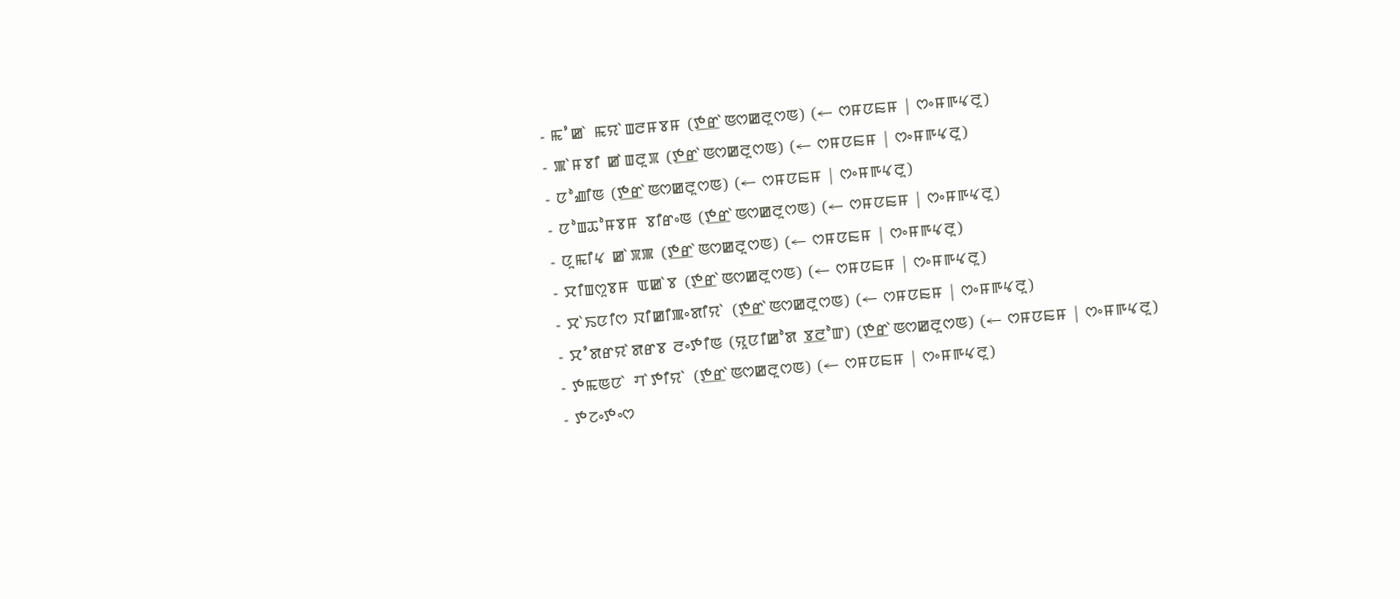- ꯃꯪꯀꯥ ꯃꯌꯥꯡꯂꯝꯕꯝ (ꯇ꯭ꯔꯥꯟꯁꯀꯂꯨꯁꯟ) (← ꯁꯝꯅꯐꯝ | ꯁꯦꯝꯒꯠꯂꯨ)
- ꯄꯥꯝꯕꯤ ꯀꯥꯡꯂꯨꯞ (ꯇ꯭ꯔꯥꯟꯁꯀꯂꯨꯁꯟ) (← ꯁꯝꯅꯐꯝ | ꯁꯦꯝꯒꯠꯂꯨ)
- ꯅꯣꯉꯤꯟ (ꯇ꯭ꯔꯥꯟꯁꯀꯂꯨꯁꯟ) (← ꯁꯝꯅꯐꯝ | ꯁꯦꯝꯒꯠꯂꯨ)
- ꯅꯣꯡꯊꯣꯝꯕꯝ ꯕꯤꯔꯦꯟ (ꯇ꯭ꯔꯥꯟꯁꯀꯂꯨꯁꯟ) (← ꯁꯝꯅꯐꯝ | ꯁꯦꯝꯒꯠꯂꯨ)
- ꯅꯨꯃꯤꯠ ꯀꯥꯞꯄ (ꯇ꯭ꯔꯥꯟꯁꯀꯂꯨꯁꯟ) (← ꯁꯝꯅꯐꯝ | ꯁꯦꯝꯒꯠꯂꯨ)
- ꯆꯤꯡꯁꯨꯕꯝ ꯑꯀꯥꯕ (ꯇ꯭ꯔꯥꯟꯁꯀꯂꯨꯁꯟ) (← ꯁꯝꯅꯐꯝ | ꯁꯦꯝꯒꯠꯂꯨ)
- ꯆꯥꯏꯅꯤꯁ ꯋꯤꯀꯤꯄꯦꯗꯤꯌꯥ (ꯇ꯭ꯔꯥꯟꯁꯀꯂꯨꯁꯟ) (← ꯁꯝꯅꯐꯝ | ꯁꯦꯝꯒꯠꯂꯨ)
- ꯆꯪꯗꯔꯌꯥꯗꯔꯕ ꯂꯦꯇꯤꯟ (ꯌꯨꯅꯤꯀꯣꯗ ꯕ꯭ꯂꯣꯛ) (ꯇ꯭ꯔꯥꯟꯁꯀꯂꯨꯁꯟ) (← ꯁꯝꯅꯐꯝ | ꯁꯦꯝꯒꯠꯂꯨ)
- ꯇꯃꯟꯅꯥ ꯚꯥꯇꯤꯌꯥ (ꯇ꯭ꯔꯥꯟꯁꯀꯂꯨꯁꯟ) (← ꯁꯝꯅꯐꯝ | ꯁꯦꯝꯒꯠꯂꯨ)
- ꯇꯖꯦꯇꯦꯁ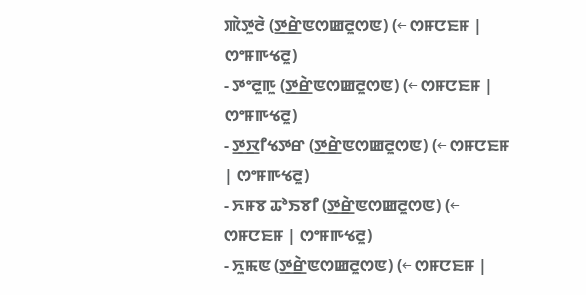ꯄꯥꯇꯨꯂꯥ (ꯇ꯭ꯔꯥꯟꯁꯀꯂꯨꯁꯟ) (← ꯁꯝꯅꯐꯝ | ꯁꯦꯝꯒꯠꯂꯨ)
- ꯇꯦꯂꯨꯒꯨ (ꯇ꯭ꯔꯥꯟꯁꯀꯂꯨꯁꯟ) (← ꯁꯝꯅꯐꯝ | ꯁꯦꯝꯒꯠꯂꯨ)
- ꯇ꯭ꯋꯤꯠꯇꯔ (ꯇ꯭ꯔꯥꯟꯁꯀꯂꯨꯁꯟ) (← ꯁꯝꯅꯐꯝ | ꯁꯦꯝꯒꯠꯂꯨ)
- ꯈꯝꯕ ꯊꯣꯏꯕꯤ (ꯇ꯭ꯔꯥꯟꯁꯀꯂꯨꯁꯟ) (← ꯁꯝꯅꯐꯝ | ꯁꯦꯝꯒꯠꯂꯨ)
- ꯈꯨꯃꯟ (ꯇ꯭ꯔꯥꯟꯁꯀꯂꯨꯁꯟ) (← ꯁꯝꯅꯐꯝ |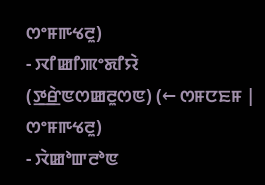ꯁꯦꯝꯒꯠꯂꯨ)
- ꯋꯤꯀꯤꯄꯦꯗꯤꯌꯥ (ꯇ꯭ꯔꯥꯟꯁꯀꯂꯨꯁꯟ) (← ꯁꯝꯅꯐꯝ | ꯁꯦꯝꯒꯠꯂꯨ)
- ꯋꯥꯀꯣꯛꯂꯣꯟ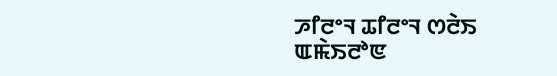ꯍꯤꯂꯦꯜ ꯊꯤꯂꯦꯜ ꯁꯂꯥꯏ ꯑꯃꯥꯏꯂꯣꯟ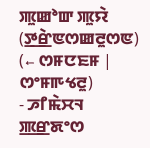ꯄꯨꯀꯣꯛ ꯄꯨꯌꯥ (ꯇ꯭ꯔꯥꯟꯁꯀꯂꯨꯁꯟ) (← ꯁꯝꯅꯐꯝ | ꯁꯦꯝꯒꯠꯂꯨ)
- ꯍꯤꯃꯥꯆꯜ ꯄ꯭ꯔꯗꯦꯁ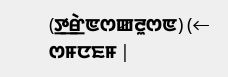(ꯇ꯭ꯔꯥꯟꯁꯀꯂꯨꯁꯟ) (← ꯁꯝꯅꯐꯝ |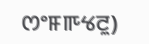ꯁꯦꯝꯒꯠꯂꯨ)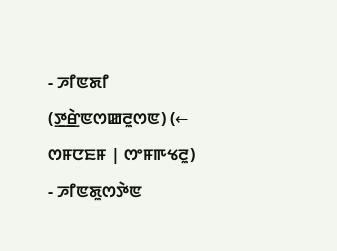- ꯍꯤꯟꯗꯤ (ꯇ꯭ꯔꯥꯟꯁꯀꯂꯨꯁꯟ) (← ꯁꯝꯅꯐꯝ | ꯁꯦꯝꯒꯠꯂꯨ)
- ꯍꯤꯟꯗꯨꯁꯇꯥꯟ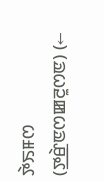ꯇꯥꯏꯝꯁ (ꯇ꯭ꯔꯥꯟꯁꯀꯂꯨꯁꯟ) (←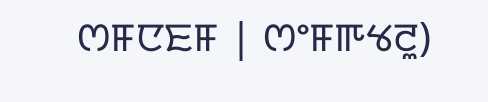ꯁꯝꯅꯐꯝ | ꯁꯦꯝꯒꯠꯂꯨ)